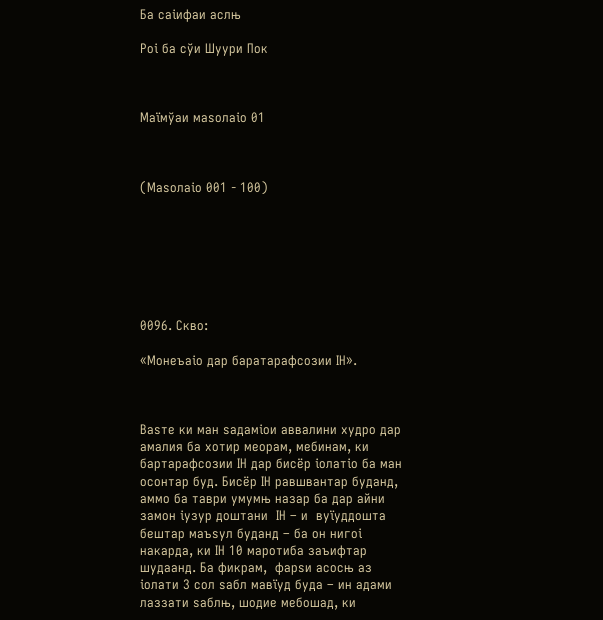Ба саіифаи аслњ

Роі ба сўи Шуури Пок



Маїмўаи маѕолаіо 01



(Маѕолаіо 001 - 100)







0096. Скво:

«Монеъаіо дар баратарафсозии ІН».



Ваѕте ки ман ѕадаміои аввалини худро дар амалия ба хотир меорам, мебинам, ки бартарафсозии ІН дар бисёр іолатіо ба ман осонтар буд. Бисёр ІН равшвантар буданд, аммо ба таври умумњ назар ба дар айни замон іузур доштани  ІН – и  вуїуддошта  бештар маъѕул буданд – ба он нигоі накарда, ки ІН 10 маротиба заъифтар шудаанд. Ба фикрам,  фарѕи асосњ аз іолати 3 сол ѕабл мавїуд буда – ин адами лаззати ѕаблњ, шодие мебошад, ки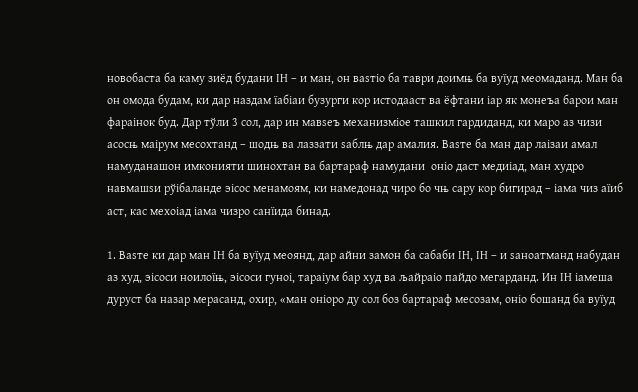новобаста ба каму зиёд будани ІН – и ман, он ваѕтіо ба таври доимњ ба вуїуд меомаданд. Ман ба он омода будам, ки дар наздам їабіаи бузурги кор истодааст ва ёфтани іар як монеъа барои ман фараінок буд. Дар тўли 3 сол, дар ин мавѕеъ механизміое ташкил гардиданд, ки маро аз чизи асосњ маірум месохтанд – шодњ ва лаззати ѕаблњ дар амалия. Ваѕте ба ман дар лаізаи амал намуданашон имконияти шинохтан ва бартараф намудани  оніо даст медиіад, ман худро навмашѕи рўібаланде эісос менамоям, ки намедонад чиро бо чњ сару кор бигирад – іама чиз аїиб аст, кас мехоіад іама чизро санїида бинад.

1. Ваѕте ки дар ман ІН ба вуїуд меоянд, дар айни замон ба сабаби ІН, ІН – и ѕаноатманд набудан аз худ, эісоси ноилоїњ, эісоси гуноі, тараіум бар худ ва љайраіо пайдо мегарданд. Ин ІН іамеша дуруст ба назар мерасанд, охир, «ман оніоро ду сол боз бартараф месозам, оніо бошанд ба вуїуд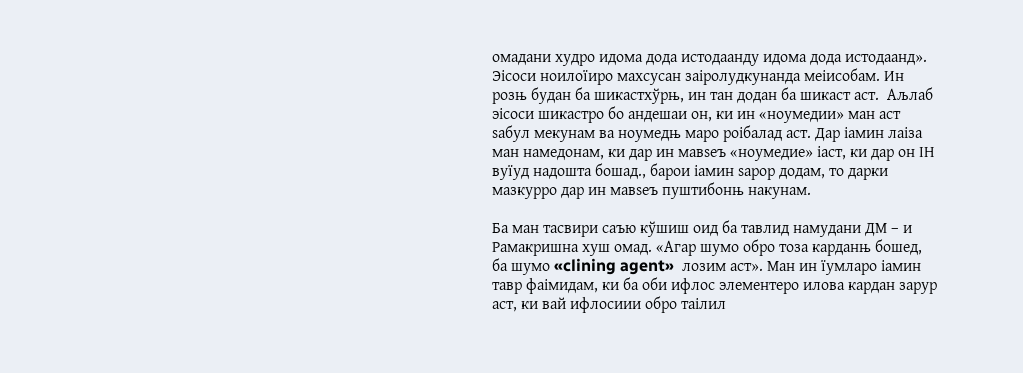омадани худро идома дода истодаанду идома дода истодаанд». Эісоси ноилоїиро махсусан заіролудкунанда меіисобам. Ин розњ будан ба шикастхўрњ, ин тан додан ба шикаст аст.  Аљлаб эісоси шикастро бо андешаи он, ки ин «ноумедии» ман аст ѕабул мекунам ва ноумедњ маро роібалад аст. Дар іамин лаіза ман намедонам, ки дар ин мавѕеъ «ноумедие» іаст, ки дар он ІН вуїуд надошта бошад., барои іамин ѕарор додам, то дарки мазкурро дар ин мавѕеъ пуштибонњ накунам.

Ба ман тасвири саъю кўшиш оид ба тавлид намудани ДМ – и Рамакришна хуш омад. «Агар шумо обро тоза карданњ бошед, ба шумо «clining agent»  лозим аст». Ман ин їумларо іамин тавр фаімидам, ки ба оби ифлос элементеро илова кардан зарур аст, ки вай ифлосиии обро таілил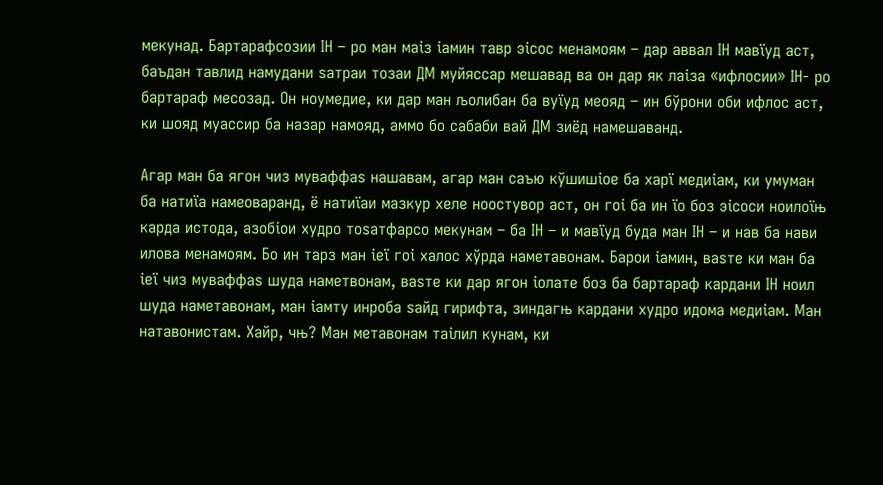мекунад. Бартарафсозии ІН – ро ман маіз іамин тавр эісос менамоям – дар аввал ІН мавїуд аст, баъдан тавлид намудани ѕатраи тозаи ДМ муйяссар мешавад ва он дар як лаіза «ифлосии» ІН- ро бартараф месозад. Он ноумедие, ки дар ман љолибан ба вуїуд меояд – ин бўрони оби ифлос аст, ки шояд муассир ба назар намояд, аммо бо сабаби вай ДМ зиёд намешаванд.

Агар ман ба ягон чиз муваффаѕ нашавам, агар ман саъю кўшишіое ба харї медиіам, ки умуман ба натиїа намеоваранд, ё натиїаи мазкур хеле ноостувор аст, он гоі ба ин їо боз эісоси ноилоїњ карда истода, азобіои худро тоѕатфарсо мекунам – ба ІН – и мавїуд буда ман ІН – и нав ба нави илова менамоям. Бо ин тарз ман іеї гоі халос хўрда наметавонам. Барои іамин, ваѕте ки ман ба іеї чиз муваффаѕ шуда наметвонам, ваѕте ки дар ягон іолате боз ба бартараф кардани ІН ноил шуда наметавонам, ман іамту инроба ѕайд гирифта, зиндагњ кардани худро идома медиіам. Ман натавонистам. Хайр, чњ? Ман метавонам таілил кунам, ки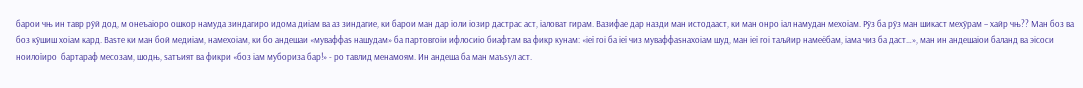барои чњ ин тавр рўй дод, м онеъаіоро ошкор намуда зиндагиро идома диіам ва аз зиндагие, ки барои ман дар іоли іозир дастрас аст, іаловат гирам. Вазифае дар назди ман истодааст, ки ман онро іал намудан мехоіам. Рўз ба рўз ман шикаст мехўрам – хайр чњ?? Ман боз ва боз кўшиш хоіам кард. Ваѕте ки ман бой медиіам, намехоіам, ки бо андешаи «муваффаѕ нашудам» ба партовгоіи ифлосиіо биафтам ва фикр кунам: «іеї гоі ба іеї чиз муваффаѕнахоіам шуд, ман іеї гоі таљйир намеёбам, іама чиз ба даст…», ман ин андешаіои баланд ва эісоси ноилоїиро  бартараф месозам, шодњ, ѕатъият ва фикри «боз іам мубориза бар!» - ро тавлид менамоям. Ин андеша ба ман маъѕул аст.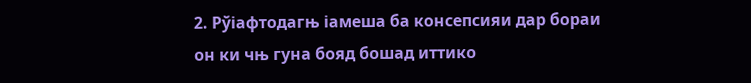2. Рўіафтодагњ іамеша ба консепсияи дар бораи он ки чњ гуна бояд бошад иттико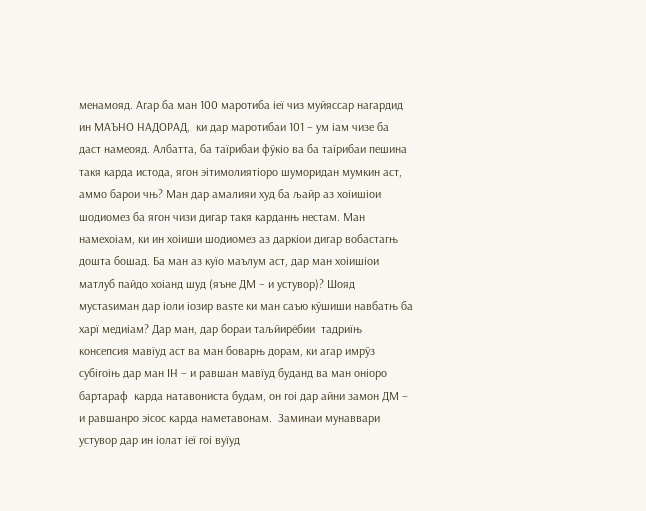менамояд. Агар ба ман 100 маротиба іеї чиз муйяссар нагардид ин МАЪНО НАДОРАД,  ки дар маротибаи 101 – ум іам чизе ба даст намеояд. Албатта, ба таїрибаи фўкіо ва ба таїрибаи пешина такя карда истода, ягон эітимолиятіоро шуморидан мумкин аст, аммо барои чњ? Ман дар амалияи худ ба љайр аз хоіишіои шодиомез ба ягон чизи дигар такя карданњ нестам. Ман намехоіам, ки ин хоіиши шодиомез аз даркіои дигар вобастагњ дошта бошад. Ба ман аз куїо маълум аст, дар ман хоіишіои матлуб пайдо хоіанд шуд (яъне ДМ – и устувор)? Шояд мустаѕиман дар іоли іозир ваѕте ки ман саъю кўшиши навбатњ ба харї медиіам? Дар ман, дар бораи таљйирёбии  тадриїњ консепсия мавїуд аст ва ман боварњ дорам, ки агар имрўз субігоіњ дар ман ІН – и равшан мавїуд буданд ва ман оніоро бартараф  карда натавониста будам, он гоі дар айни замон ДМ – и равшанро эісос карда наметавонам.  Заминаи мунаввари устувор дар ин іолат іеї гоі вуїуд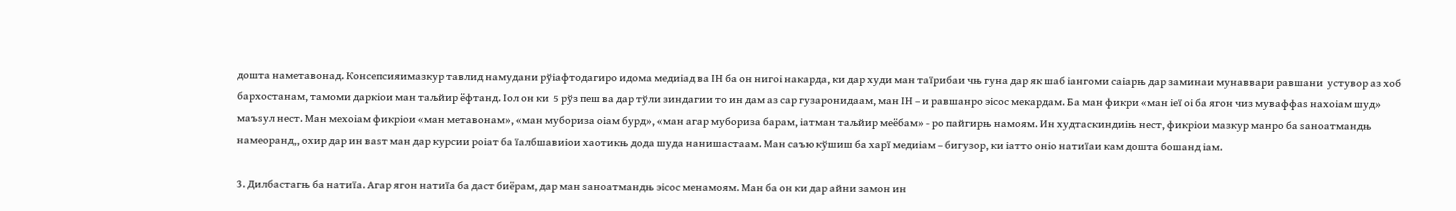дошта наметавонад. Консепсияимазкур тавлид намудани рўіафтодагиро идома медиіад ва ІН ба он нигоі накарда, ки дар худи ман таїрибаи чњ гуна дар як шаб іангоми саіарњ дар заминаи мунаввари равшани  устувор аз хоб бархостанам, тамоми даркіои ман таљйир ёфтанд. Іол он ки  5 рўз пеш ва дар тўли зиндагии то ин дам аз сар гузаронидаам, ман ІН – и равшанро эісос мекардам. Ба ман фикри «ман іеї оі ба ягон чиз муваффаѕ нахоіам шуд» маъѕул нест. Ман мехоіам фикріои «ман метавонам», «ман мубориза оіам бурд», «ман агар мубориза барам, іатман таљйир меёбам» - ро пайгирњ намоям. Ин худтаскиндиіњ нест, фикріои мазкур манро ба ѕаноатмандњ намеоранд,, охир дар ин ваѕт ман дар курсии роіат ба їалбшавиіои хаотикњ дода шуда нанишастаам. Ман саъю кўшиш ба харї медиіам – бигузор, ки іатто оніо натиїаи кам дошта бошанд іам.

3. Дилбастагњ ба натиїа. Агар ягон натиїа ба даст биёрам, дар ман ѕаноатмандњ эісос менамоям. Ман ба он ки дар айни замон ин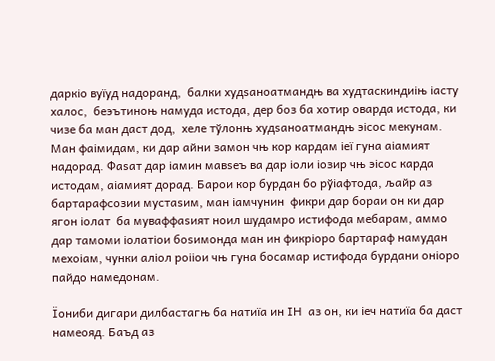даркіо вуїуд надоранд,  балки худѕаноатмандњ ва худтаскиндиіњ іасту халос,  беэътиноњ намуда истода, дер боз ба хотир оварда истода, ки чизе ба ман даст дод,  хеле тўлонњ худѕаноатмандњ эісос мекунам. Ман фаімидам, ки дар айни замон чњ кор кардам іеї гуна аіамият надорад. Фаѕат дар іамин мавѕеъ ва дар іоли іозир чњ эісос карда истодам, аіамият дорад. Барои кор бурдан бо рўіафтода, љайр аз бартарафсозии мустаѕим, ман іамчунин  фикри дар бораи он ки дар ягон іолат  ба муваффаѕият ноил шудамро истифода мебарам, аммо дар тамоми іолатіои боѕимонда ман ин фикріоро бартараф намудан мехоіам, чунки аліол роііои чњ гуна босамар истифода бурдани оніоро пайдо намедонам.

Їониби дигари дилбастагњ ба натиїа ин ІН  аз он, ки іеч натиїа ба даст намеояд. Баъд аз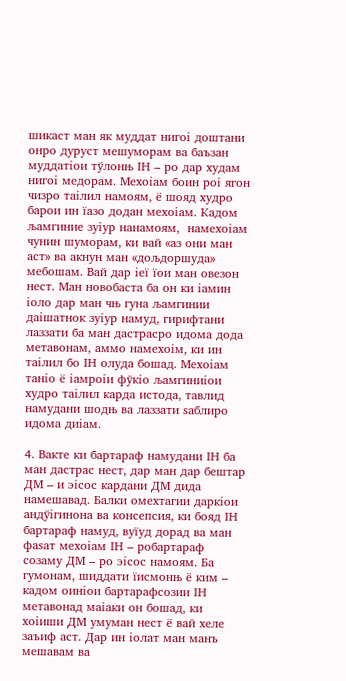шикаст ман як муддат нигоі доштани онро дуруст мешуморам ва баъзан муддатіои тўлонњ ІН – ро дар худам нигоі медорам. Мехоіам боин роі ягон чизро таілил намоям, ё шояд худро  барои ин їазо додан мехоіам. Кадом љамгиние зуіур нанамоям,  намехоіам чунин шуморам, ки вай «аз они ман аст» ва акнун ман «дољдоршуда» мебошам. Вай дар іеї їои ман овезон нест. Ман новобаста ба он ки іамин іоло дар ман чњ гуна љамгинии даішатнок зуіур намуд, гирифтани лаззати ба ман дастрасро идома дода метавонам, аммо намехоім, ки ин таілил бо ІН олуда бошад. Мехоіам таніо ё іамроіи фўкіо љамгиниіои худро таілил карда истода, тавлид намудани шодњ ва лаззати ѕаблиро идома диіам.

4. Вакте ки бартараф намудани ІН ба ман дастрас нест, дар ман дар бештар ДМ – и эісос кардани ДМ дида намешавад. Балки омехтагии даркіои андўігинона ва консепсия, ки бояд ІН бартараф намуд, вуїуд дорад ва ман фаѕат мехоіам ІН – робартараф созаму ДМ – ро эісос намоям. Ба гумонам, шиддати їисмонњ ё ким – кадом оиніои бартарафсозии ІН метавонад маіаки он бошад, ки хоіиши ДМ умуман нест ё вай хеле заъиф аст. Дар ин іолат ман манъ мешавам ва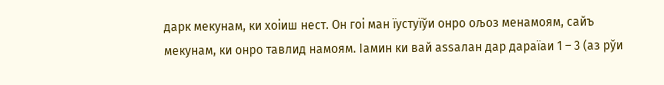дарк мекунам, ки хоіиш нест. Он гоі ман їустуїўи онро ољоз менамоям, сайъ мекунам, ки онро тавлид намоям. Іамин ки вай аѕѕалан дар дараїаи 1 – 3 (аз рўи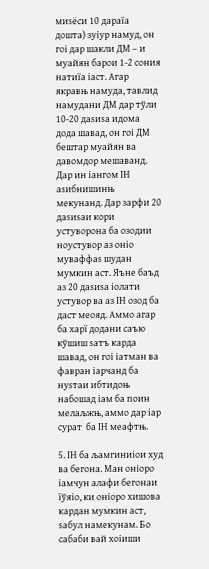миѕёси 10 дараїа дошта) зуіур намуд, он гоі дар шакли ДМ – и муайян барои 1-2 сония натиїа іаст. Агар якравњ намуда, тавлид намудани ДМ дар тўли 10-20 даѕиѕа идома дода шавад, он гоі ДМ бештар муайян ва давомдор мешаванд. Дар ин іангом ІН аѕибнишинњ мекунанд. Дар зарфи 20 даѕиѕаи кори устуворона ба озодии ноустувор аз оніо муваффаѕ шудан мумкин аст. Яъне баъд аз 20 даѕиѕа іолати устувор ва аз ІН озод ба даст меояд. Аммо агар ба харї додани саъю кўшиш ѕатъ карда шавад, он гоі іатман ва фавран іарчанд ба нуѕтаи ибтидоњ набошад іам ба поин  мелаљжњ, аммо дар іар сурат  ба ІН меафтњ.

5. ІН ба љамгиниіои худ ва бегона. Ман оніоро іамчун алафи бегонаи їўяіо, ки оніоро хишова кардан мумкин аст, ѕабул намекунам. Бо сабаби вай хоіиши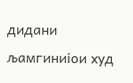дидани љамгиниіои худ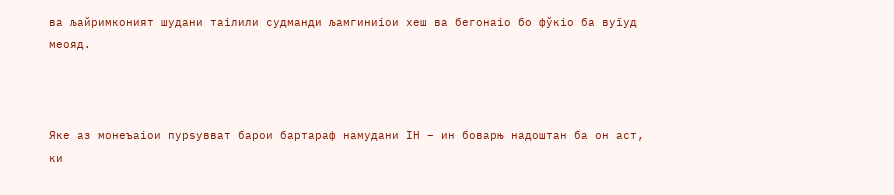ва љайримконият шудани таілили судманди љамгиниіои хеш ва бегонаіо бо фўкіо ба вуїуд меояд.



Яке аз монеъаіои пурѕувват барои бартараф намудани ІН – ин боварњ надоштан ба он аст, ки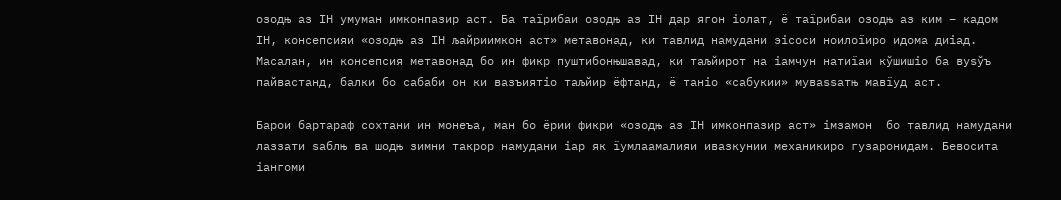озодњ аз ІН умуман имконпазир аст. Ба таїрибаи озодњ аз ІН дар ягон іолат, ё таїрибаи озодњ аз ким – кадом ІН, консепсияи «озодњ аз ІН љайриимкон аст» метавонад, ки тавлид намудани эісоси ноилоїиро идома диіад. Масалан, ин консепсия метавонад бо ин фикр пуштибонњшавад, ки таљйирот на іамчун натиїаи кўшишіо ба вуѕўъ пайвастанд, балки бо сабаби он ки вазъиятіо таљйир ёфтанд, ё таніо «сабукии» муваѕѕатњ мавїуд аст.

Барои бартараф сохтани ин монеъа, ман бо ёрии фикри «озодњ аз ІН имконпазир аст» імзамон  бо тавлид намудани лаззати ѕаблњ ва шодњ зимни такрор намудани іар як їумлаамалияи ивазкунии механикиро гузаронидам. Бевосита іангоми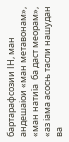бартарафсозии ІН, ман андешаіои «ман метавонам», «ман натиїа  ба даст меорам», «аз іама асосњ тасли нашудан ва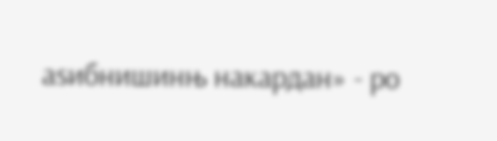аѕибнишинњ накардан» - ро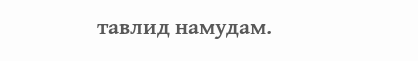тавлид намудам.